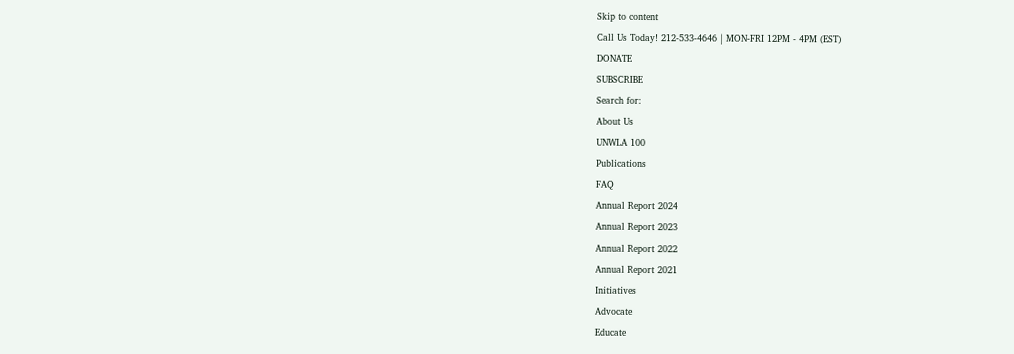Skip to content
Call Us Today! 212-533-4646 | MON-FRI 12PM - 4PM (EST)
DONATE
SUBSCRIBE
Search for:
About Us
UNWLA 100
Publications
FAQ
Annual Report 2024
Annual Report 2023
Annual Report 2022
Annual Report 2021
Initiatives
Advocate
Educate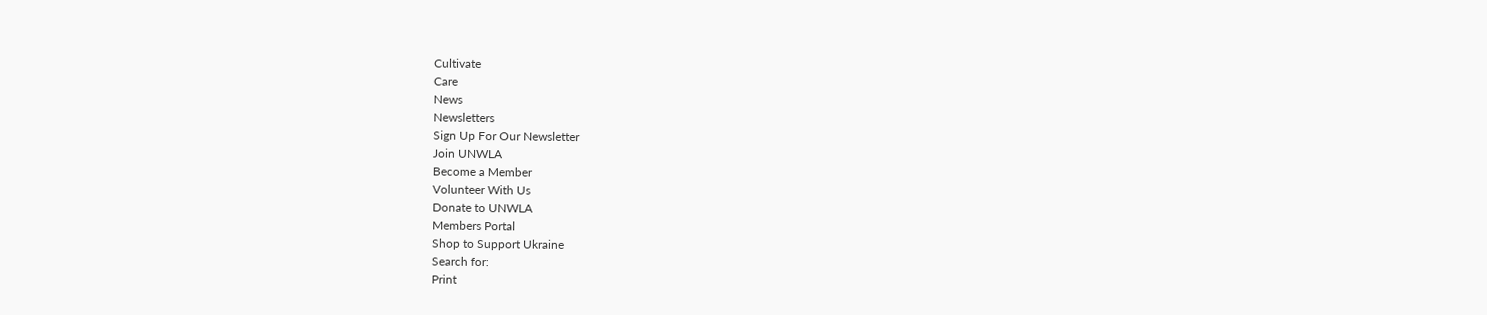Cultivate
Care
News
Newsletters
Sign Up For Our Newsletter
Join UNWLA
Become a Member
Volunteer With Us
Donate to UNWLA
Members Portal
Shop to Support Ukraine
Search for:
Print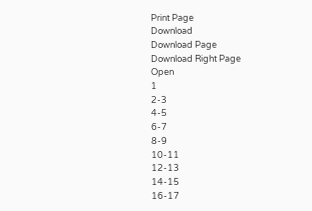Print Page
Download
Download Page
Download Right Page
Open
1
2-3
4-5
6-7
8-9
10-11
12-13
14-15
16-17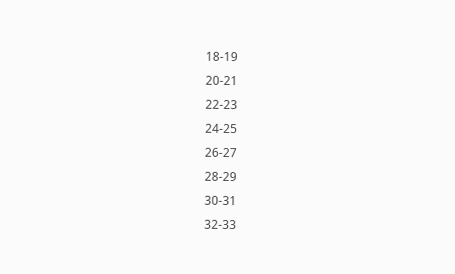18-19
20-21
22-23
24-25
26-27
28-29
30-31
32-33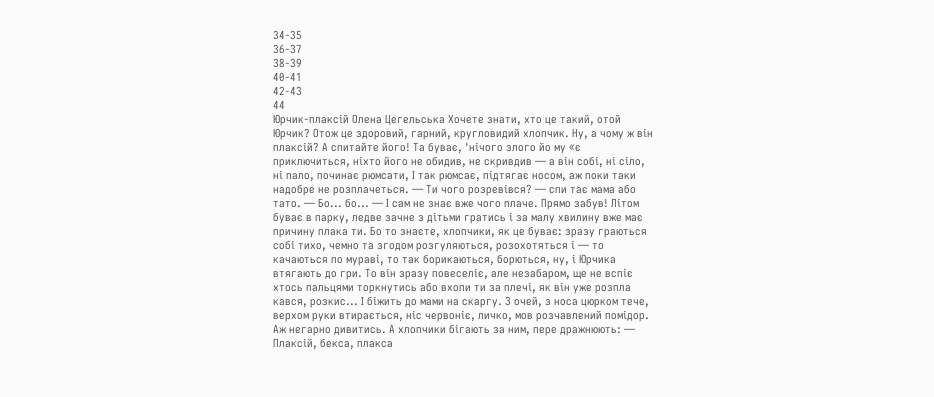34-35
36-37
38-39
40-41
42-43
44
Юрчик-плаксій Олена Цегельська Хочете знати, хто це такий, отой Юрчик? Отож це здоровий, гарний, кругловидий хлопчик. Ну, а чому ж він плаксій? А спитайте його! Та буває, 'нічого злого йо му «є приключиться, ніхто його не обидив, не скривдив — а він собі, ні сіло, ні пало, починає рюмсати, І так рюмсає, підтягає носом, аж поки таки надобре не розплачеться. — Ти чого розревівся? — спи тає мама або тато. — Бо... бо... — І сам не знає вже чого плаче. Прямо забув! Літом буває в парку, ледве зачне з дітьми гратись і за малу хвилину вже має причину плака ти. Бо то знаєте, хлопчики, як це буває: зразу граються собі тихо, чемно та згодом розгуляються, розохотяться і — то качаються по мураві, то так борикаються, борються, ну, і Юрчика втягають до гри. То він зразу повеселіє, але незабаром, ще не вспіє хтось пальцями торкнутись або вхопи ти за плечі, як він уже розпла кався, розкис... І біжить до мами на скаргу. З очей, з носа цюрком тече, верхом руки втирається, ніс червоніє, личко, мов розчавлений помідор. Аж негарно дивитись. А хлопчики бігають за ним, пере дражнюють: — Плаксій, бекса, плакса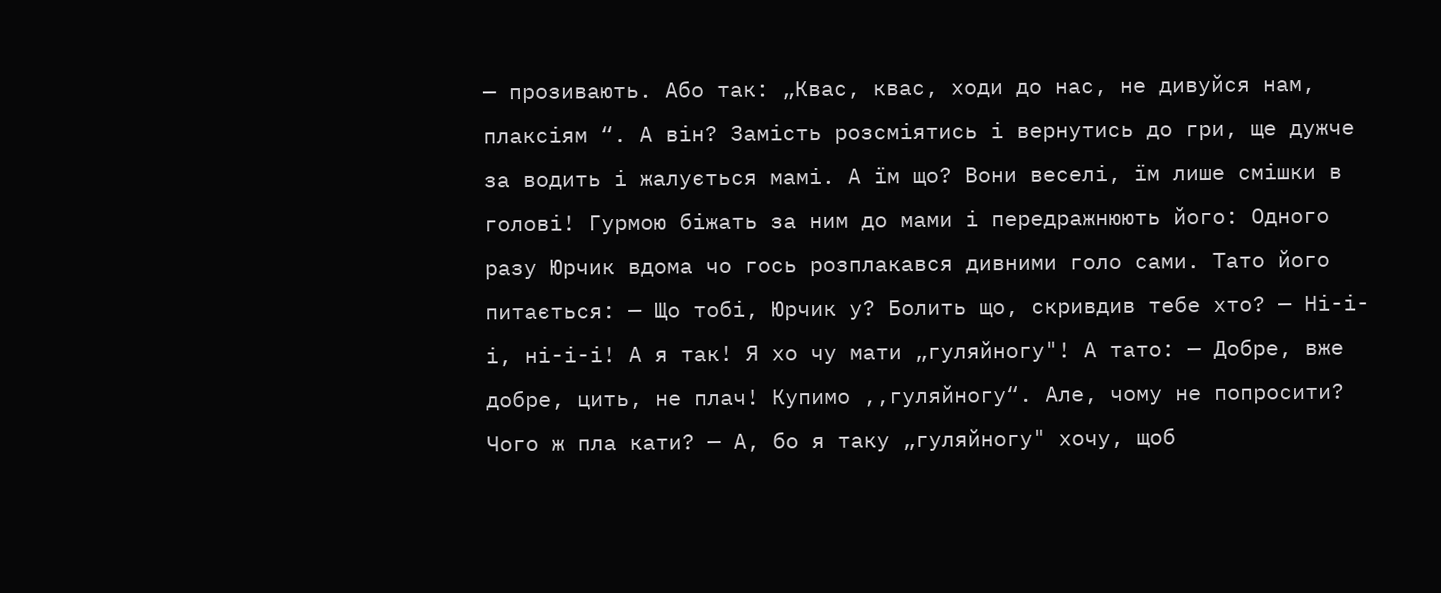— прозивають. Або так: „Квас, квас, ходи до нас, не дивуйся нам, плаксіям “. А він? Замість розсміятись і вернутись до гри, ще дужче за водить і жалується мамі. А їм що? Вони веселі, їм лише смішки в голові! Гурмою біжать за ним до мами і передражнюють його: Одного разу Юрчик вдома чо гось розплакався дивними голо сами. Тато його питається: — Що тобі, Юрчик у? Болить що, скривдив тебе хто? — Ні-і-і, ні-і-і! А я так! Я хо чу мати „гуляйногу"! А тато: — Добре, вже добре, цить, не плач! Купимо ,,гуляйногу“. Але, чому не попросити? Чого ж пла кати? — А, бо я таку „гуляйногу" хочу, щоб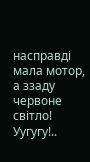насправді мала мотор, а ззаду червоне світло! Уугугу!..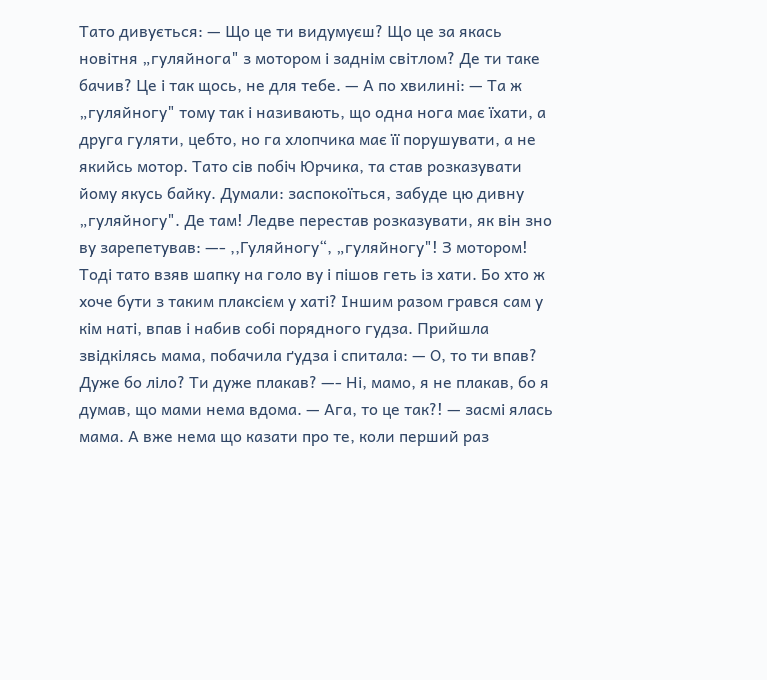Тато дивується: — Що це ти видумуєш? Що це за якась новітня „гуляйнога" з мотором і заднім світлом? Де ти таке бачив? Це і так щось, не для тебе. — А по хвилині: — Та ж „гуляйногу" тому так і називають, що одна нога має їхати, а друга гуляти, цебто, но га хлопчика має її порушувати, а не якийсь мотор. Тато сів побіч Юрчика, та став розказувати йому якусь байку. Думали: заспокоїться, забуде цю дивну „гуляйногу". Де там! Ледве перестав розказувати, як він зно ву зарепетував: —- ,,Гуляйногу“, „гуляйногу"! З мотором! Тоді тато взяв шапку на голо ву і пішов геть із хати. Бо хто ж хоче бути з таким плаксієм у хаті? Іншим разом грався сам у кім наті, впав і набив собі порядного гудза. Прийшла звідкілясь мама, побачила ґудза і спитала: — О, то ти впав? Дуже бо ліло? Ти дуже плакав? —- Ні, мамо, я не плакав, бо я думав, що мами нема вдома. — Ага, то це так?! — засмі ялась мама. А вже нема що казати про те, коли перший раз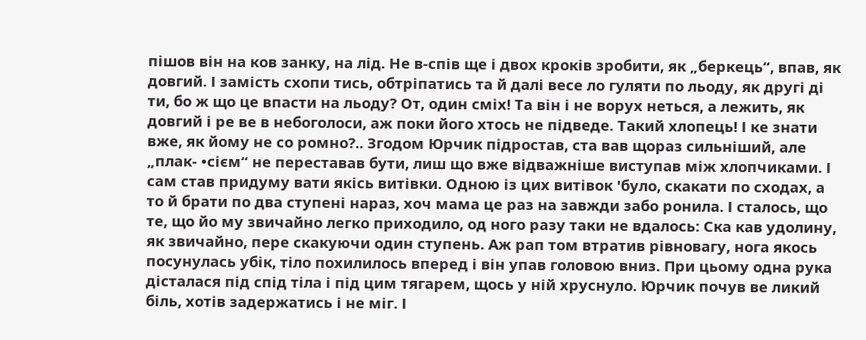пішов він на ков занку, на лід. Не в-спів ще і двох кроків зробити, як „беркець“, впав, як довгий. І замість схопи тись, обтріпатись та й далі весе ло гуляти по льоду, як другі ді ти, бо ж що це впасти на льоду? От, один сміх! Та він і не ворух неться, а лежить, як довгий і ре ве в небоголоси, аж поки його хтось не підведе. Такий хлопець! І ке знати вже, як йому не со ромно?.. Згодом Юрчик підростав, ста вав щораз сильніший, але „плак- •сієм“ не переставав бути, лиш що вже відважніше виступав між хлопчиками. І сам став придуму вати якісь витівки. Одною із цих витівок 'було, скакати по сходах, а то й брати по два ступені нараз, хоч мама це раз на завжди забо ронила. І сталось, що те, що йо му звичайно легко приходило, од ного разу таки не вдалось: Ска кав удолину, як звичайно, пере скакуючи один ступень. Аж рап том втратив рівновагу, нога якось посунулась убік, тіло похилилось вперед і він упав головою вниз. При цьому одна рука дісталася під спід тіла і під цим тягарем, щось у ній хруснуло. Юрчик почув ве ликий біль, хотів задержатись і не міг. І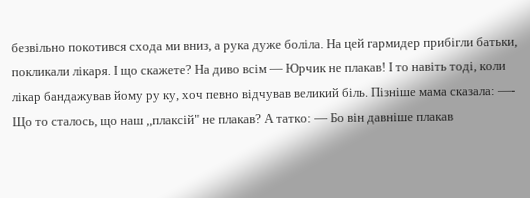безвільно покотився схода ми вниз, а рука дуже боліла. На цей гармидер прибігли батьки, покликали лікаря. І що скажете? На диво всім — Юрчик не плакав! І то навіть тоді, коли лікар бандажував йому ру ку, хоч певно відчував великий біль. Пізніше мама сказала: —- Що то сталось, що наш ,,плаксій" не плакав? А татко: — Бо він давніше плакав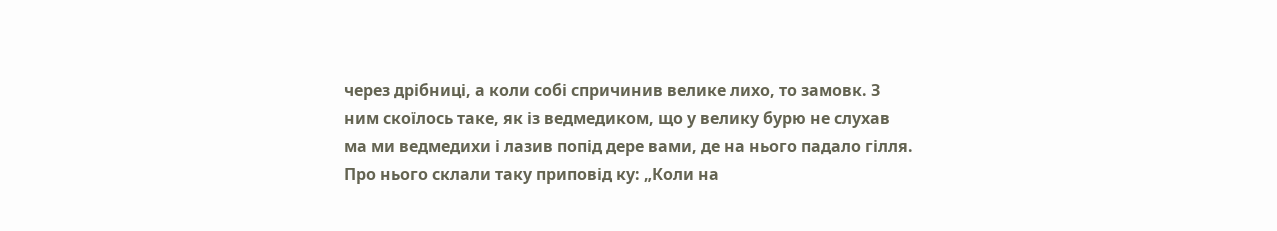через дрібниці, а коли собі спричинив велике лихо, то замовк. З ним скоїлось таке, як із ведмедиком, що у велику бурю не слухав ма ми ведмедихи і лазив попід дере вами, де на нього падало гілля. Про нього склали таку приповід ку: „Коли на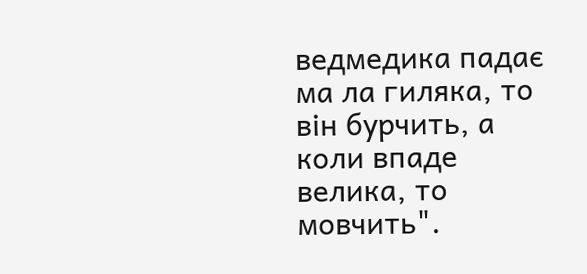ведмедика падає ма ла гиляка, то він бурчить, а коли впаде велика, то мовчить".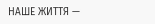НАШЕ ЖИТТЯ —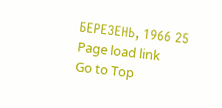БЕРЕЗЕНЬ, 1966 25
Page load link
Go to Top